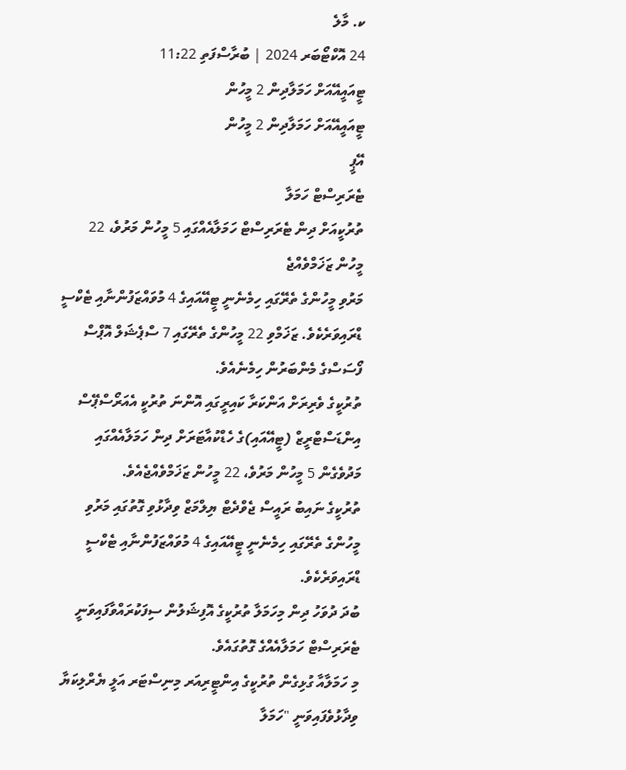ކ. މާލެ
24 އޮކްޓޯބަރ 2024 | ބުރާސްފަތި 11:22
ޓީއައީއޭއަށް ހަމަލާދިން 2 މީހުން
ޓީއައީއޭއަށް ހަމަލާދިން 2 މީހުން
އޭޕީ
ޓެރަރިސްޓް ހަމަލާ
ތުރުކީއަށް ދިން ޓެރަރިސްޓް ހަމަލާއެއްގައި 5 މީހުން މަރުވެ، 22 މީހުން ޒަޚަމްވެއްޖެ
މަރުވި މީހުންގެ ތެރޭގައި ހިމެނެނީ ޓީއޭއައިގެ 4 މުވައްޒަފުންނާއި ޓެކްސީ ޑްރައިވަރެކެވެ. ޒަޚަމްވި 22 މީހުންގެ ތެރޭގައި 7 ސްޕެޝަލް އޮޕްސް ފޯސަސްގެ މެންބަރުން ހިމެނެއެވެ.
ތުރުކީގެ ވެރިރަށް އަންކަރާ ކައިރީގައި އޮންނަ ތުރުކީ އެއަރޯސްޕޭސް އިންޑަސްޓްރީޒް (ޓީއޭއައި)ގެ ހެޑްކުއާޓަރަށް ދިން ހަމަލާއެއްގައި މަދުވެގެން 5 މީހުން މަރުވެ، 22 މީހުން ޒަޚަމްވެއްޖެއެވެ.
ތުރުކީގެ ނައިބު ރައީސް ޖެވްދެޓް ޔިލްމަޒް ވިދާޅުވި ގޮތުގައި މަރުވި މީހުންގެ ތެރޭގައި ހިމެނެނީ ޓީއޭއައިގެ 4 މުވައްޒަފުންނާއި ޓެކްސީ ޑްރައިވަރެކެވެ.
ބުދަ ދުވަހު ދިން މިހަމަލާ ތުރުކީގެ އޮފިޝަލުން ސިފަކުރައްވާފައިވަނީ ޓެރަރިސްޓް ހަމަލާއެއްގެ ގޮތުގައެވެ.
މި ހަމަލާއާ ގުޅިގެން ތުރުކީގެ އިންޓީރިއަރ މިނިސްޓަރ އަލީ ޔެރްލިކަޔާ ވިދާޅުވެފައިވަނީ "ހަމަލާ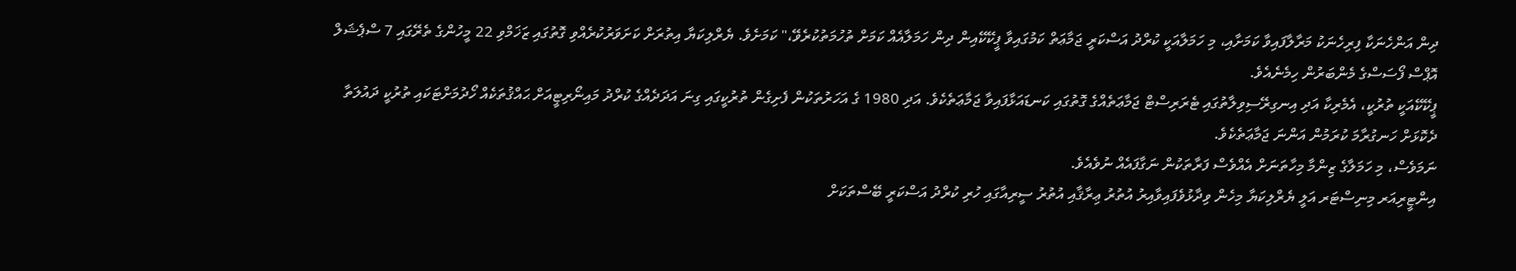ދިން އަންހެނަކާ ފިރިހެނަކު މަރާލާފައިވާ ކަމަށާއި، މި ހަމަލާއަކީ ކުރްދު އަސްކަރީ ޖަމާޢަތް ކަމުގައިވާ ޕީކޭކޭއިން ދިން ހަމަލާއެއް ކަމަށް ތުހުމަތުކުރެވޭ،" ކަމަށެވެ. ޔެރްލިކަޔާ އިތުރަށް ކަށަވަރުކުރެއްވި ގޮތުގައި ޒަޚަމްވި 22 މީހުންގެ ތެރޭގައި 7 ސްޕެޝަލް އޮޕްސް ފޯސަސްގެ މެންބަރުން ހިމެނެއެވެ.
ޕީކޭކޭއަކީ ތުރުކީ، އެމެރިކާ އަދި އިނގިރޭސިވިލާތުގައި ޓެރަރިސްޓް ޖަމާޢަތެއްގެ ގޮތުގައި ކަނޑައަޅާފައިވާ ޖަމާޢަތެކެވެ. އަދި 1980 ގެ އަހަރުތަކުން ފެށިގެން ތުރުކީގައި ގިނަ އަދަދެއްގެ ކުރްދު މައިނޯރިޓީއަށް ޙައްޤުތަކެއް ހޯދުމަށްޓަކައި ތުރުކީ ދައުލަތާ ދެކޮޅަށް ހަނގުރާމަ ކުރަމުން އަންނަ ޖަމާޢަތެކެވެ.
ނަމަވެސް، މި ހަމަލާގެ ޒިންމާ މިހާތަނަށް އެއްވެސް ފަރާތަކުން ނަގާފައެއް ނުވެއެވެ.
އިންޓީރިއަރ މިނިސްޓަރ އަލީ ޔެރްލިކަޔާ މިހެން ވިދާޅުވެފައިވާއިރު އުތުރު ޢިރާޤާއި އުތުރު ސީރިއާގައި ހުރި ކުރްދު އަސްކަރީ ބޭސްތަކަށް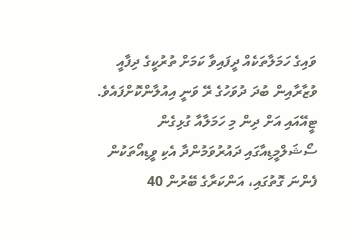ވައިގެ ހަމަލާތަކެއް ދީފައިވާ ކަމަށް ތުރުކީގެ ދިފާއީ ވުޒާރާއިން ބުދަ ދުވަހުގެ ރޭ ވަނީ އިއުލާންކޮށްފައެވެ.
ޓީއޭއައި އަށް ދިން މި ހަމަލާއާ ގުޅިގެން ސޯޝަލްމީޑިއާގައި ދައުރުވަމުންދާ އެކި ވީޑިއޯތަކުން ފެންނަ ގޮތުގައި، އަންކަރާގެ ބޭރުން 40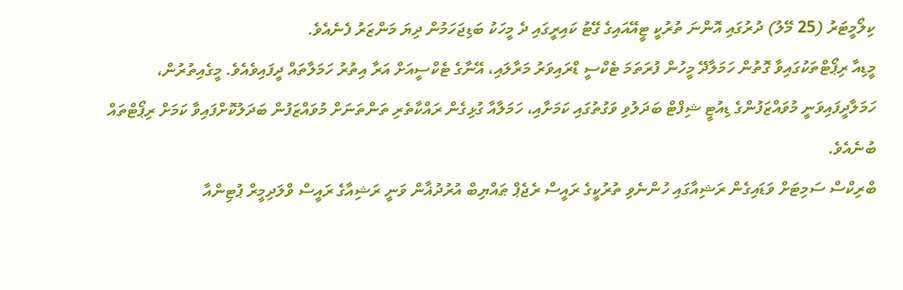ކިލޯމީޓަރު (25 މޭލު) ދުރުގައި އޮންނަ ތުރުކީ ޓީއޭއައިގެ ގޭޓު ކައިރީގައި ދެ މީހަކު ބަޑިޖަހަމުން ދިޔަ މަންޒަރު ފެނެއެވެ.
މީޑިއާ ރިޕޯޓްތަކުގައިވާ ގޮތުން ހަމަލާދޭ މީހުން ފުރަތަމަ ޓެކްސީ ޑްރައިވަރު މަރާލައި، އޭނާގެ ޓެކްސީއަށް އަރާ އިތުރު ހަމަލާތައް ދީފައިވެއެވެ. މީގެއިތުރުން، ހަމަލާދީފައިވަނީ މުވައްޒަފުންގެ ޑިއުޓީ ޝިފްޓް ބަދަލުވި ވަގުތުގައި ކަމަށާއި، ހަމަލާއާ ގުޅިގެން ރައްކާތެރި ތަންތަނަށް މުވައްޒަފުން ބަދަލުކޮށްފައިވާ ކަމަށް ރިޕޯޓްތައް ބުނެއެވެ.
ބްރިކްސް ސަމިޓަށް ވަޑައިގެން ރަޝިއާގައި ހުންނެވި ތުރުކީގެ ރައީސް ރެޖެޕް ޠައްޔިބް އުރުދުޣާން ވަނީ ރަޝިއާގެ ރައީސް ވްލަދިމީރް ޕުޓިންއާ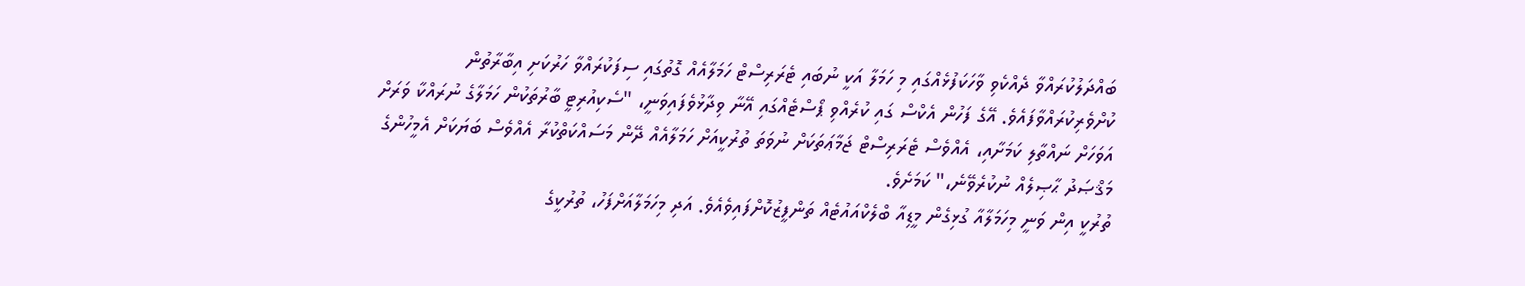ބައްދަލުކުރައްވާ ދެއްކެވި ވާހަކަފުޅެއްގައި މި ހަމަލާ އަކީ ނުބައި ޓެރަރިސްޓް ހަމަލާއެއް ގޮތުގައި ސިފަކުރައްވާ ހަރުކަށި އިބާރާތުން ކުށްވެރިކުރައްވާފައެވެ. އޭގެ ފަހުން އެކްސް ގައި ކުރެއްވި ޕޯސްޓެއްގައި އޭނާ ވިދާޅުވެފައިވަނީ، "ސެކިއުރިޓީ ބާރުތަކުން ހަމަލާގެ ނުރައްކާ ވަރަށް އަވަހަށް ނައްތާލި ކަމަށާއި، އެއްވެސް ޓެރަރިސްޓް ޖަމާޢަތަކަށް ނުވަތަ ތުރުކީއަށް ހަމަލާއެއް ދޭން މަސައްކަތްކުރާ އެއްވެސް ބަޔަކަށް އެމީހުންގެ މަޤްޞަދު ޙާޞިލެއް ނުކުރެވޭނެ،" ކަމަށެވެ.
ތުރުކީ އިން ވަނީ މިހަމަލާއާ ގުޅިގެން މީޑިއާ ބްލެކްއައުޓެއް ތަންފީޒުކޮށްފައިވެއެވެ. އަދި މިހަމަލާއަށްފަހު، ތުރުކީގެ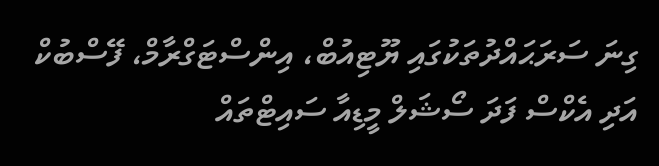ގިނަ ސަރަޙައްދުތަކުގައި ޔޫޓިއުބް، އިންސްޓަގްރާމް، ފޭސްބުކް އަދި އެކްސް ފަދަ ސޯޝަލް މީޑިއާ ސައިޓްތައް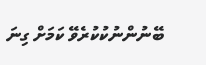ބޭނުންނުކުކުރެވޭ ކަމަށް ގިނަ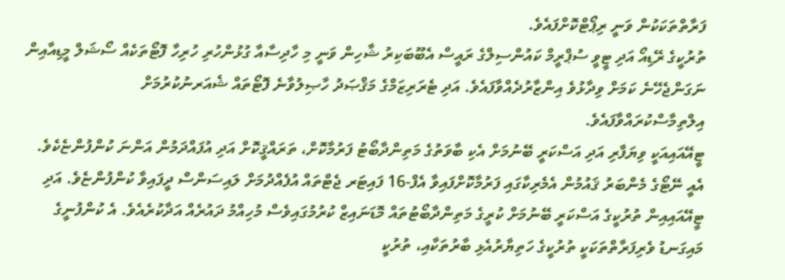ފަރާތްތަކަކުން ވަނީ ރިޕޯޓްކޮށްފައެވެ.
ތުރުކީގެ ރޭޑިއޯ އަދި ޓީވީ ސުޕްރީމް ކައުންސިލްގެ ރައީސް އެބޫބަކިރު ޝާހިން ވަނީ މި ހާދިސާއާ ގުޅުންހުރި ހުރިހާ ފޮޓޯތަކެއް ސޯޝަލް މީޑިއާއިން ނަގަންޖެހޭނެ ކަމަށް ވިދާޅުވެ އިންޒާރުދެއްވާފައެވެ. އަދި ޓެރަރިޒަމްގެ މަޤްޞަދު ހާޞިލުވާނެ ފޮޓޯތައް ޝެއަރނުކުރުމަށް އިލްތިމާސްކުރައްވާފައެވެ.
ޓީއޭއައިއަކީ ވިޔަފާރި އަދި އަސްކަރީ ބޭނުމަށް އެކި ބާވަތުގެ މަތިންދާބޯޓު ފަރުމާކޮށް، ތަރައްޤީކޮށް އަދި އުފައްދަމުން އަންނަ ކުންފުންޏެކެވެ. އެއީ ނޭޓޯގެ މެންބަރު ޤައުމުން އެމެރިކާގައި ފަރުމާކޮށްފައިވާ އެފް-16 ފައިޓަރ ޖެޓްތައް އުފެއްދުމަށް ލައިސަންސް ދީފައިވާ ކުންފުންޏެވެ. އަދި ޓީއޭއައިއިން ތުރުކީގެ އަސްކަރީ ބޭނުމަށް ކުރީގެ މަތިންދާބޯޓުތައް މޮޑަނައިޒް ކުރުމުގައިވެސް މުހިއްމު ދައުރެއް އަދާކުރެއެވެ. އެ ކުންފުނީގެ މައިގަނޑު ވެރިފަރާތްތަކަކީ ތުރުކީގެ ހަތިޔާރުއެޅި ބާރުތަކާއި، ތުރުކީ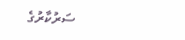ސަރުކާރުގެ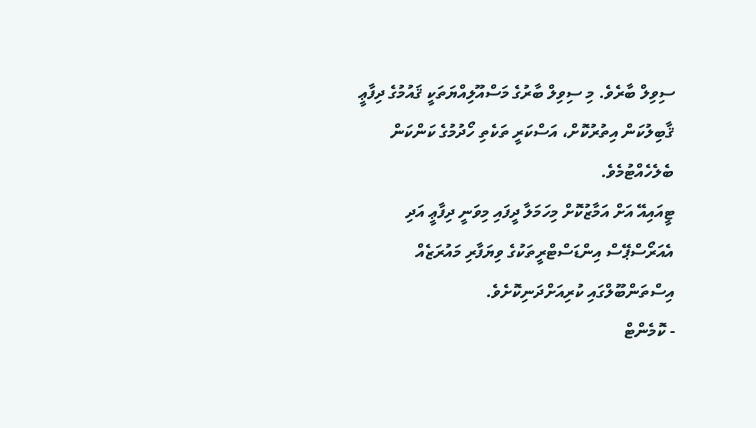ސިވިލް ބާރެވެ. މި ސިވިލް ބާރުގެ މަސްއޫލިއްޔަތަކީ ޤައުމުގެ ދިފާޢީ ޤާބިލުކަން އިތުރުކޮށް، އަސްކަރީ ތަކެތި ހޯދުމުގެ ކަންކަން ބެލެހެއްޓުމެވެ.
ޓީއައިއޭ އަށް އަމާޒުކޮށް މިހަމަލާ ދީފައި މިވަނީ ދިފާޢީ އަދި އެއަރޯސްޕޭސް އިންޑަސްޓްރީތަކުގެ ވިޔަފާރި މައުރަޒެއް އިސްތަންބޫލްގައި ކުރިއަށްދަނިކޮށެވެ.
- ކޮމެންޓް